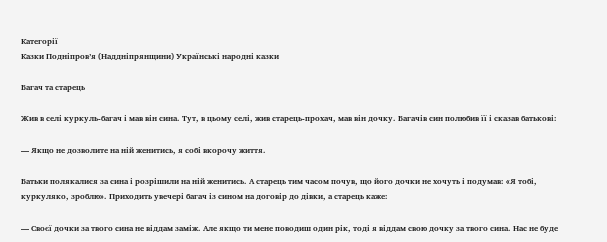Категорії
Казки Подніпров’я (Наддніпрянщини) Українські народні казки

Багач та старець

Жив в селі куркуль-багач і мав він сина. Тут, в цьому селі, жив старець-прохач, мав він дочку. Багачів син полюбив її і сказав батькові:

— Якщо не дозволите на ній женитись, я собі вкорочу життя.

Батьки полякалися за сина і розрішили на ній женитись. А старець тим часом почув, що його дочки не хочуть і подумав: «Я тобі, куркуляко, зроблю». Приходить увечері багач із сином на договір до дівки, а старець каже:

— Своєї дочки за твого сина не віддам заміж. Але якщо ти мене поводиш один рік, тоді я віддам свою дочку за твого сина. Нас не буде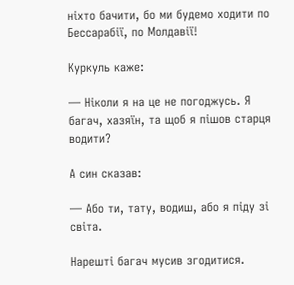ніхто бачити, бо ми будемо ходити по Бессарабії, по Молдавії!

Куркуль каже:

— Ніколи я на це не погоджусь. Я багач, хазяїн, та щоб я пішов старця водити?

А син сказав:

— Або ти, тату, водиш, або я піду зі світа.

Нарешті багач мусив згодитися.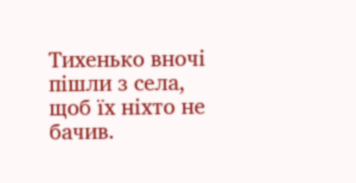Тихенько вночі пішли з села, щоб їх ніхто не бачив.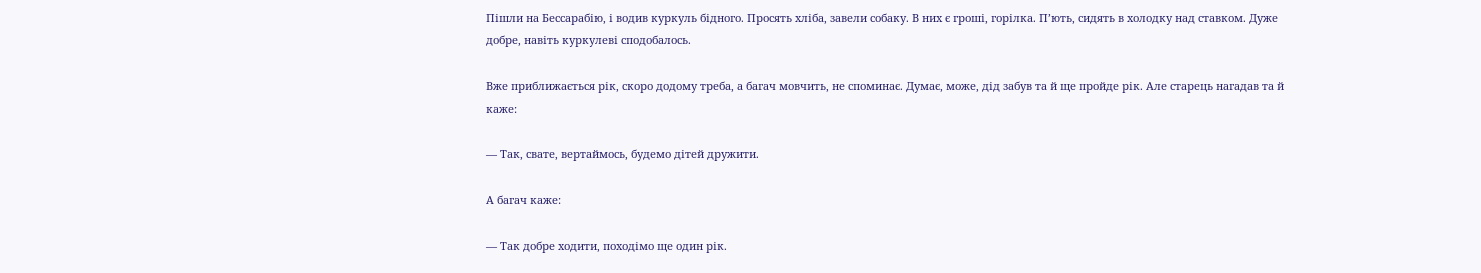Пішли на Бессарабію, і водив куркуль бідного. Просять хліба, завели собаку. В них є гроші, горілка. П’ють, сидять в холодку над ставком. Дуже добре, навіть куркулеві сподобалось.

Вже приближається рік, скоро додому треба, а багач мовчить, не споминає. Думає, може, дід забув та й ще пройде рік. Але старець нагадав та й каже:

— Так, свате, вертаймось, будемо дітей дружити.

А багач каже:

— Так добре ходити, походімо ще один рік.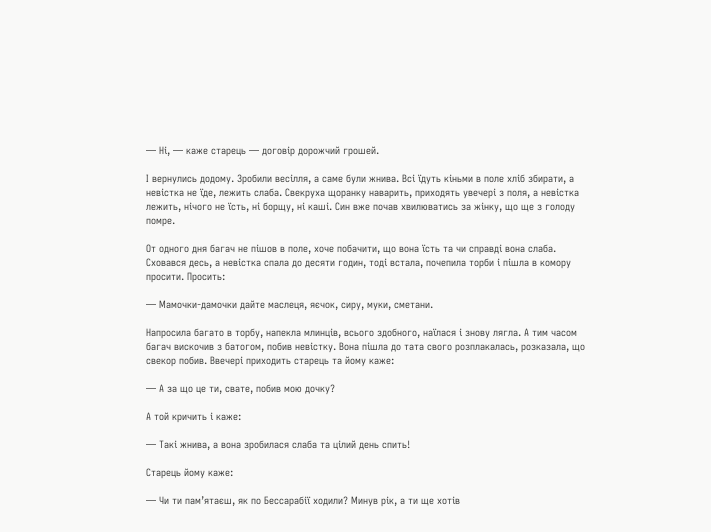— Ні, — каже старець — договір дорожчий грошей.

І вернулись додому. Зробили весілля, а саме були жнива. Всі їдуть кіньми в поле хліб збирати, а невістка не їде, лежить слаба. Свекруха щоранку наварить, приходять увечері з поля, а невістка лежить, нічого не їсть, ні борщу, ні каші. Син вже почав хвилюватись за жінку, що ще з голоду помре.

От одного дня багач не пішов в поле, хоче побачити, що вона їсть та чи справді вона слаба. Сховався десь, а невістка спала до десяти годин, тоді встала, почепила торби і пішла в комору просити. Просить:

— Мамочки-дамочки дайте маслеця, яєчок, сиру, муки, сметани.

Напросила багато в торбу, напекла млинців, всього здобного, наїлася і знову лягла. А тим часом багач вискочив з батогом, побив невістку. Вона пішла до тата свого розплакалась, розказала, що свекор побив. Ввечері приходить старець та йому каже:

— А за що це ти, свате, побив мою дочку?

А той кричить і каже:

— Такі жнива, а вона зробилася слаба та цілий день спить!

Старець йому каже:

— Чи ти пам’ятаєш, як по Бессарабії ходили? Минув рік, а ти ще хотів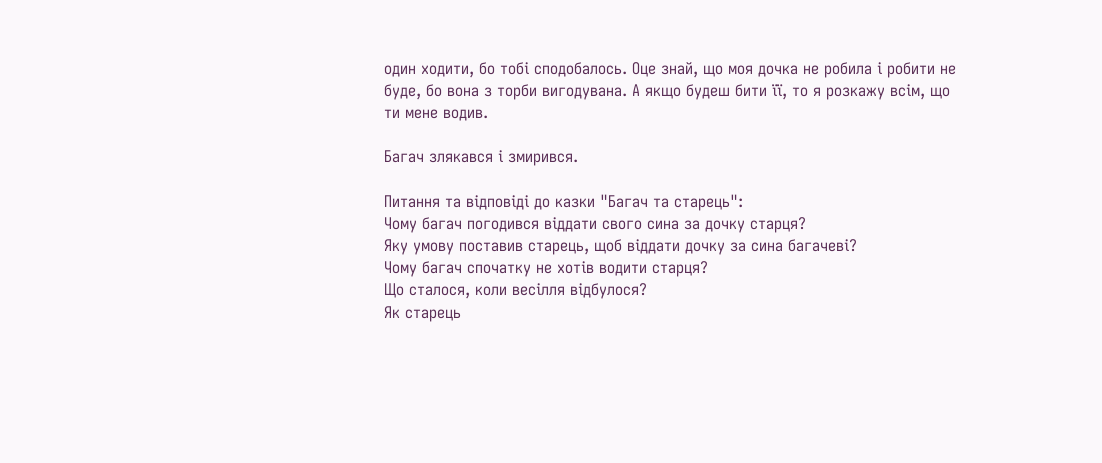один ходити, бо тобі сподобалось. Оце знай, що моя дочка не робила і робити не буде, бо вона з торби вигодувана. А якщо будеш бити її, то я розкажу всім, що ти мене водив.

Багач злякався і змирився.

Питання та відповіді до казки "Багач та старець":
Чому багач погодився віддати свого сина за дочку старця?
Яку умову поставив старець, щоб віддати дочку за сина багачеві?
Чому багач спочатку не хотів водити старця?
Що сталося, коли весілля відбулося?
Як старець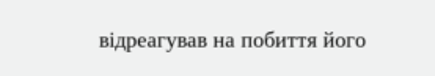відреагував на побиття його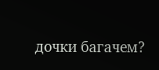дочки багачем?